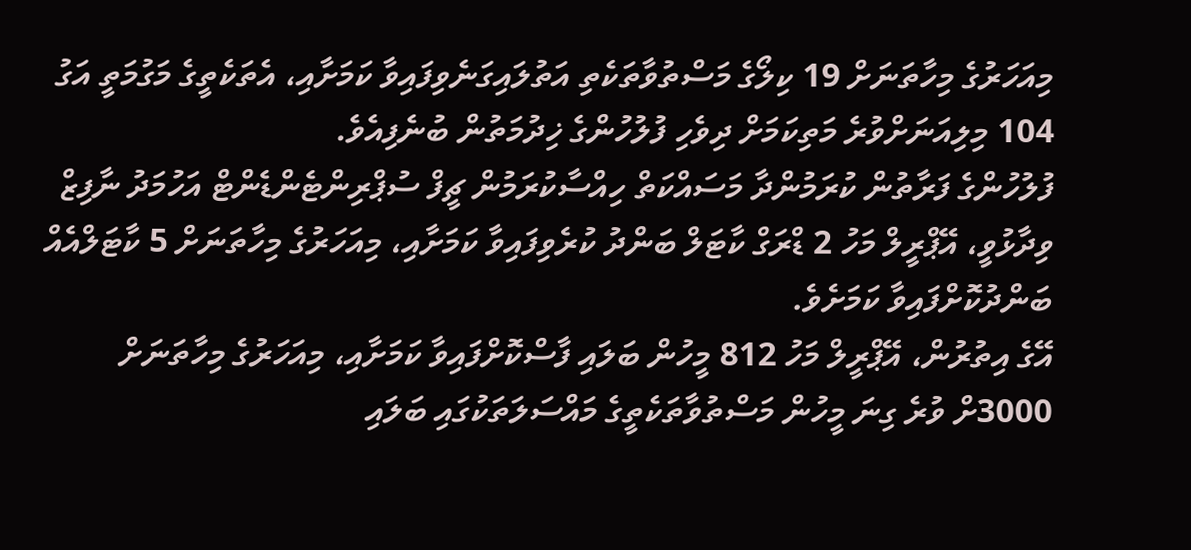މިއަހަރުގެ މިހާތަނަށް 19 ކިލޯގެ މަސްތުވާތަކެތި އަތުލައިގަނެވިފައިވާ ކަމަށާއި، އެތަކެތީގެ މަގުމަތީ އަގު 104 މިލިއަނަށްވުރެ މަތިކަމަށް ދިވެހި ފުލުހުންގެ ޚިދުމަތުން ބުނެފިއެވެ.
ފުލުހުންގެ ފަރާތުން ކުރަމުންދާ މަސައްކަތް ހިއްސާކުރަމުން ޗީފް ސުޕްރިންޓެންޑެންޓް އަހުމަދު ނާފިޒް ވިދާޅުވީ، އޭޕްރީލް މަހު 2 ޑްރަގް ކާޓަލް ބަންދު ކުރެވިފައިވާ ކަމަށާއި، މިއަހަރުގެ މިހާތަނަށް 5 ކާޓަލްއެއް ބަންދުކޮށްފައިވާ ކަމަށެވެ.
އޭގެ އިތުރުން، އޭޕްރީލް މަހު 812 މީހުން ބަލައި ފާސްކޮށްފައިވާ ކަމަށާއި، މިއަހަރުގެ މިހާތަނަށް 3000ށް ވުރެ ގިނަ މީހުން މަސްތުވާތަކެތީގެ މައްސަލަތަކުގައި ބަލައި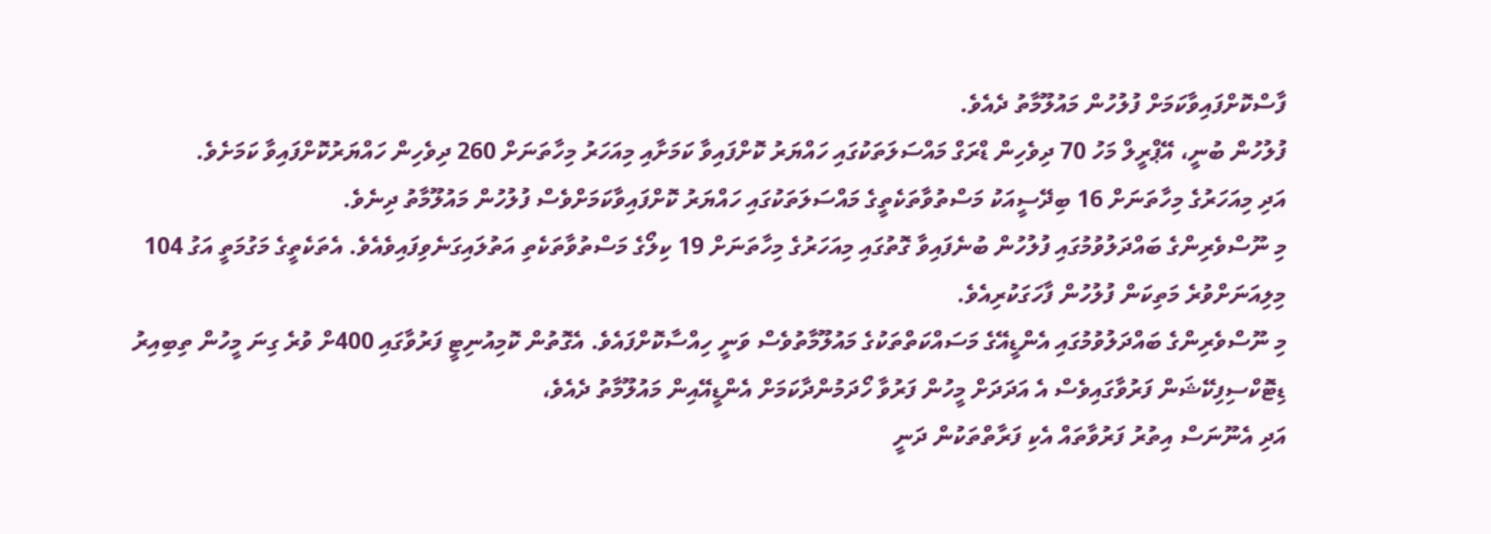ފާސްކޮށްފައިވާކަމަށް ފުލުހުން މައުލޫމާތު ދެއެވެ.
ފުލުހުން ބުނީ، އޭޕްރީލް މަހު 70 ދިވެހިން ޑްރަގް މައްސަލަތަކުގައި ހައްޔަރު ކޮށްފައިވާ ކަމަށާއި މިއަހަރު މިހާތަނަށް 260 ދިވެހިން ހައްޔަރުކޮށްފައިވާ ކަމަށެވެ.
އަދި މިއަހަރުގެ މިހާތަނަށް 16 ބިދޭސީއަކު މަސްތުވާތަކެތީގެ މައްސަލަތަކުގައި ހައްޔަރު ކޮށްފައިވާކަމަށްވެސް ފުލުހުން މައުލޫމާތު ދިނެވެ.
މި ނޫސްވެރިންގެ ބައްދަލުވުމުގައި ފުލުހުން ބުނެފައިވާ ގޮތުގައި މިއަހަރުގެ މިހާތަނަށް 19 ކިލޯގެ މަސްތުވާތަކެތި އަތުލައިގަނެވިފައިވެއެވެ. އެތަކެތީގެ މަގުމަތީ އަގު 104 މިލިއަނަށްވުރެ މަތިކަން ފުލުހުން ފާހަގަކުރިއެވެ.
މި ނޫސްވެރިންގެ ބައްދަލުވުމުގައި އެންޑީއޭގެ މަސައްކަތްތަކުގެ މައުލޫމާތުވެސް ވަނީ ހިއްސާކޮށްފައެވެ. އެގޮތުން ކޮމިއުނިޓީ ފަރުވާގައި 400ށް ވުރެ ގިނަ މީހުން ތިބިއިރު ޑިޓޮކްސިފިކޭޝަން ފަރުވާގައިވެސް އެ އަދަދަށް މީހުން ފަރުވާ ހޯދަމުންދާކަމަށް އެންޑީއޭއިން މައުލޫމާތު ދެއެވެ،
އަދި އެނޫނަސް އިތުރު ފަރުވާތައް އެކި ފަރާތްތަކުން ދަނީ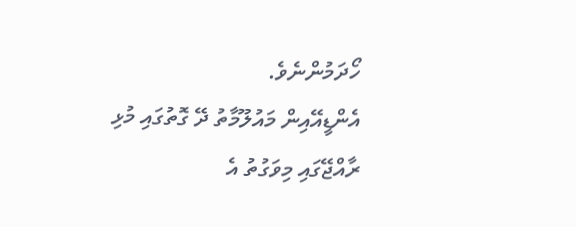ހޯދަމުންނެވެ.
އެންޑީއޭއިން މައުލޫމާތު ދޭ ގޮތުގައި މުޅި ރާއްޖޭގައި މިވަގުތު އެ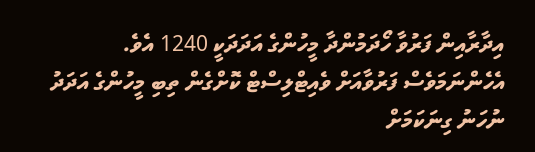އިދާރާއިން ފަރުވާ ހޯދަމުންދާ މީހުންގެ އަދަދަކީ 1240 އެވެ.
އެހެންނަމަވެސް ފަރުވާއަށް ވެއިޓްލިސްޓް ކޮށްގެން ތިބި މީހުންގެ އަދަދު ނުހަނު ގިނަކަމަށް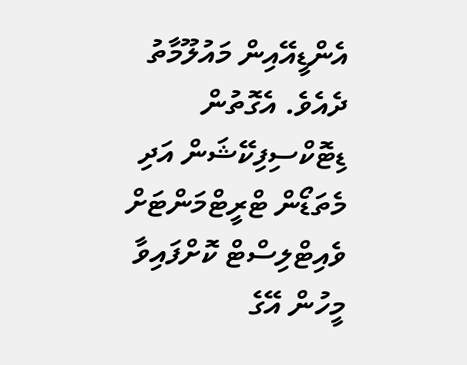އެންޑީއޭއިން މައުލޫމާތު ދެއެވެ. އެގޮތުން ޑިޓޮކްސިފިކޭޝަން އަދި މެތަޑޯން ޓްރީޓްމަންޓަށް ވެއިޓްލިސްޓް ކޮށްފައިވާ މީހުން އޭގެ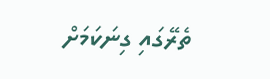ތެރޭގައި ގިނަކަމަށް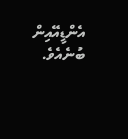އެންޑީއޭއިން ބުނެއެވެ.